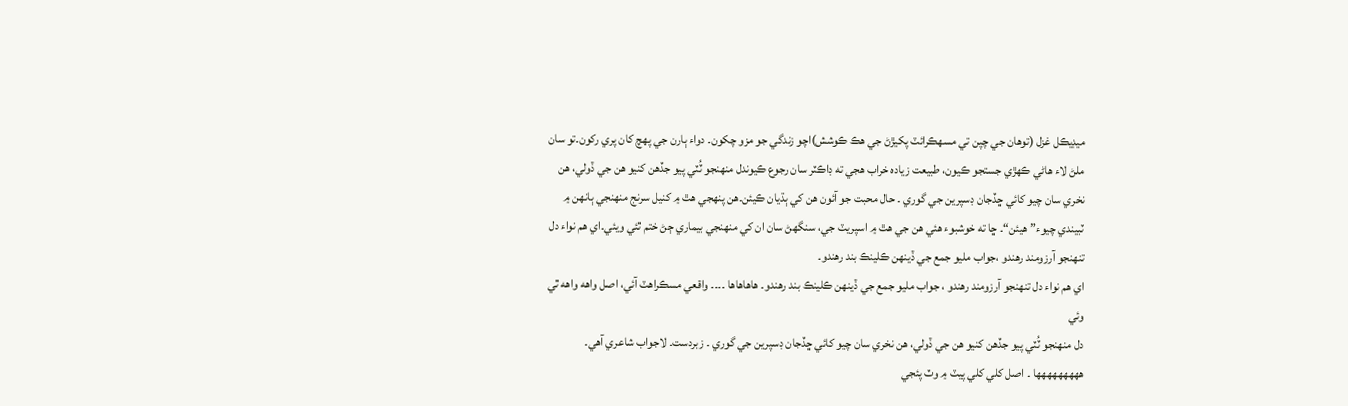ميڊيڪل غزل (توهان جي چپن تي مسهڪرائٽ پکيڙڻ جي هڪ ڪوشش)اچو زندگي جو مزو چکون۔ دواء ٻارن جي پهچ کان پري رکون۔تو سان ملڻ لاء هاڻي ڪهڙي جستجو ڪيون، طبيعت زياده خراب هجي ته ڊاڪٽر سان رجوع ڪيوندل منهنجو ٽُٽي پيو جڏهن کنيو هن جي ڏولي، هن نخري سان چيو کائي ڇڏجان ڊسپرين جي گوري ۔ حال محبت جو آئون هن کي ٻڌيان ڪيئن۔هن پنهجي هٿ ۾ کنيل سرنج منهنجي ٻانهن ۾ ٽبيندي چيوء” هيئن“۔ ڇا ته خوشبوء هئي هن جي هٿ ۾ اسپريٽ جي، سنگهڻ سان ان کي منهنجي بيماري ڄڻ ختم ٿئي ويئي۔اي هم نواء دل تنهنجو آرزومند رهندو ،جواب مليو جمع جي ڏينهن ڪلينڪ بند رهندو۔
اي هم نواء دل تنهنجو آرزومند رهندو ، جواب مليو جمع جي ڏينهن ڪلينڪ بند رهندو۔ هاهاهاها ۔۔۔۔ واقعي مسڪراهٽ آئي، اصل واهه واهه ٿي وئي
دل منهنجو ٽُٽي پيو جڏهن کنيو هن جي ڏولي، هن نخري سان چيو کائي ڇڏجان ڊسپرين جي گوري ۔ زبردست۔ لاجواب شاعري آهي۔
ههههههههها ۔ اصل کلي کلي پيٽ ۾ وٽ پئجي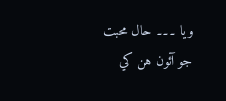ويا ۔۔۔ حال محبت جو آئون هن کي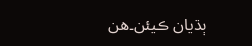ٻڌيان ڪيئن۔هن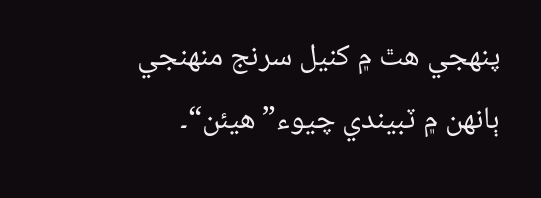پنهجي هٿ ۾ کنيل سرنج منهنجي ٻانهن ۾ ٽبيندي چيوء” هيئن“۔